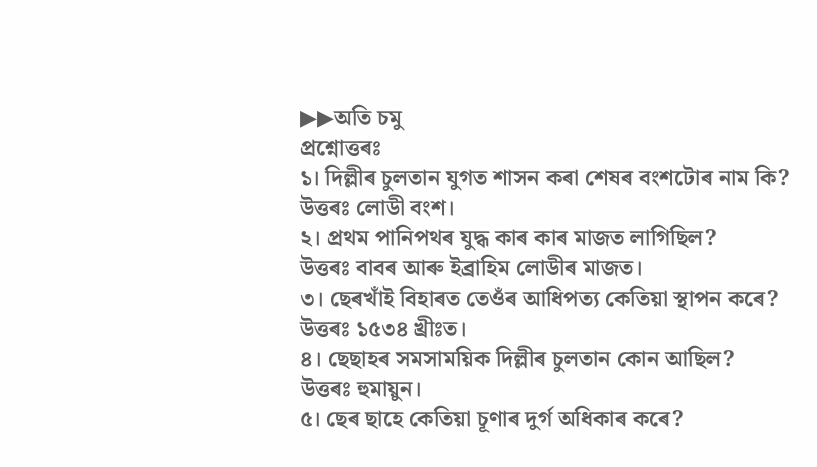▶▶অতি চমু
প্রশ্নোত্তৰঃ
১। দিল্লীৰ চুলতান যুগত শাসন কৰা শেষৰ বংশটোৰ নাম কি?
উত্তৰঃ লোডী বংশ।
২। প্রথম পানিপথৰ যুদ্ধ কাৰ কাৰ মাজত লাগিছিল?
উত্তৰঃ বাবৰ আৰু ইব্রাহিম লোডীৰ মাজত।
৩। ছেৰখাঁই বিহাৰত তেওঁৰ আধিপত্য কেতিয়া স্থাপন কৰে?
উত্তৰঃ ১৫৩৪ খ্রীঃত।
৪। ছেছাহৰ সমসাময়িক দিল্লীৰ চুলতান কোন আছিল?
উত্তৰঃ হুমায়ুন।
৫। ছেৰ ছাহে কেতিয়া চূণাৰ দুৰ্গ অধিকাৰ কৰে?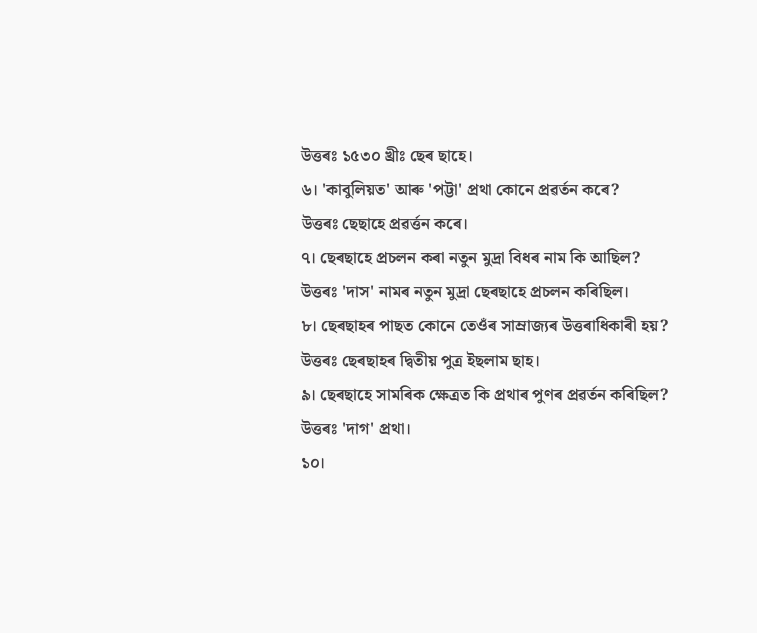উত্তৰঃ ১৫৩০ খ্রীঃ ছেৰ ছাহে।
৬। 'কাবুলিয়ত' আৰু 'পট্টা' প্রথা কোনে প্ৰৱৰ্তন কৰে?
উত্তৰঃ ছেছাহে প্ৰৱৰ্ত্তন কৰে।
৭। ছেৰছাহে প্ৰচলন কৰা নতুন মুদ্রা বিধৰ নাম কি আছিল?
উত্তৰঃ 'দাস' নামৰ নতুন মুদ্রা ছেৰছাহে প্রচলন কৰিছিল।
৮। ছেৰছাহৰ পাছত কোনে তেওঁৰ সাম্ৰাজ্যৰ উত্তৰাধিকাৰী হয়?
উত্তৰঃ ছেৰছাহৰ দ্বিতীয় পুত্র ইছলাম ছাহ।
৯। ছেৰছাহে সামৰিক ক্ষেত্ৰত কি প্ৰথাৰ পুণৰ প্ৰৱৰ্তন কৰিছিল?
উত্তৰঃ 'দাগ' প্রথা।
১০।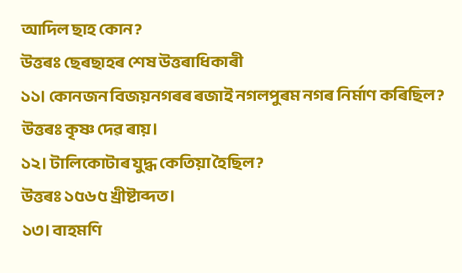আদিল ছাহ কোন?
উত্তৰঃ ছেৰছাহৰ শেষ উত্তৰাধিকাৰী
১১। কোনজন বিজয়নগৰৰ ৰজাই নগলপুৰম নগৰ নিৰ্মাণ কৰিছিল?
উত্তৰঃ কৃষ্ণ দেৱ ৰায়।
১২। টালিকোটাৰ যুদ্ধ কেতিয়া হৈছিল?
উত্তৰঃ ১৫৬৫ খ্রীষ্টাব্দত।
১৩। বাহমণি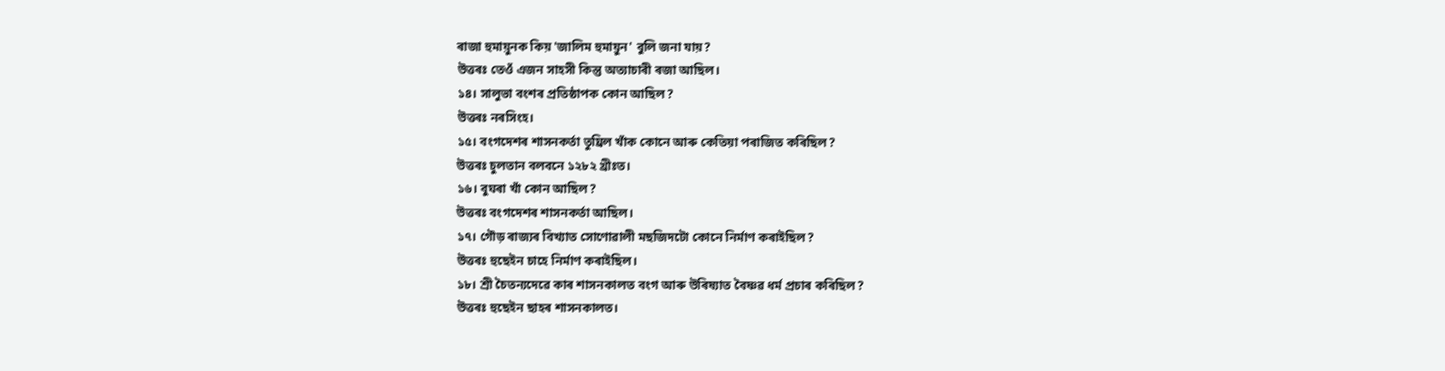ৰাজা হুমায়ুনক কিয় 'জালিম হুমায়ুন' বুলি জনা যায়?
উত্তৰঃ তেওঁ এজন সাহসী কিন্তু অত্যাচাৰী ৰজা আছিল।
১৪। সালুভা বংশৰ প্ৰতিষ্ঠাপক কোন আছিল?
উত্তৰঃ নৰসিংহ।
১৫। বংগদেশৰ শাসনকর্তা তুঘ্রিল খাঁক কোনে আৰু কেতিয়া পৰাজিত কৰিছিল?
উত্তৰঃ চুলতান বলবনে ১২৮২ খ্রীঃত।
১৬। বুঘৰা খাঁ কোন আছিল?
উত্তৰঃ বংগদেশৰ শাসনকর্তা আছিল।
১৭। গৌড় ৰাজ্যৰ বিখ্যাত সোণোৱালী মছজিদটো কোনে নিৰ্মাণ কৰাইছিল?
উত্তৰঃ হুছেইন চাহে নিৰ্মাণ কৰাইছিল।
১৮। শ্রী চৈতন্যদেৱে কাৰ শাসনকালত বংগ আৰু উৰিষ্যাত বৈষ্ণৱ ধৰ্ম প্ৰচাৰ কৰিছিল?
উত্তৰঃ হুছেইন ছাহৰ শাসনকালত।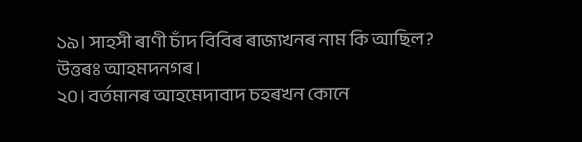১৯। সাহসী ৰাণী চাঁদ বিবিৰ ৰাজ্যখনৰ নাম কি আছিল?
উত্তৰঃ আহমদনগৰ।
২০। বৰ্তমানৰ আহমেদাবাদ চহৰখন কোনে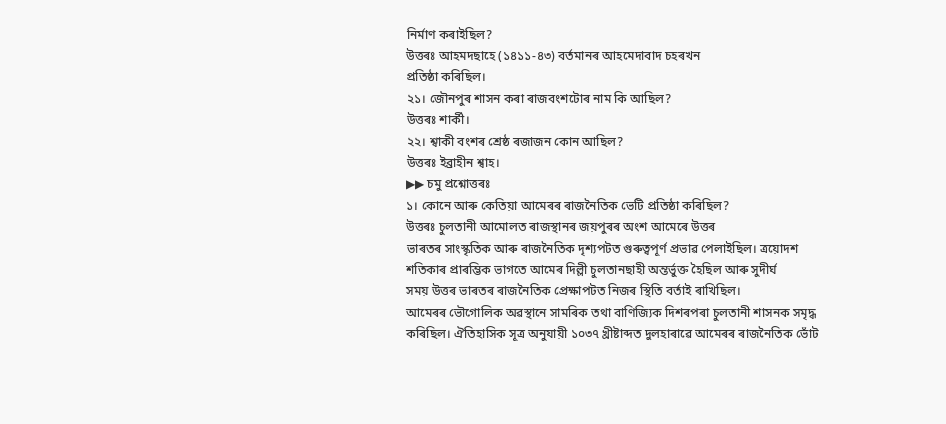নিৰ্মাণ কৰাইছিল?
উত্তৰঃ আহমদছাহে (১৪১১-৪৩) বৰ্তমানৰ আহমেদাবাদ চহৰখন
প্রতিষ্ঠা কৰিছিল।
২১। জৌনপুৰ শাসন কৰা ৰাজবংশটোৰ নাম কি আছিল?
উত্তৰঃ শাৰ্কী।
২২। শ্বাকী বংশৰ শ্ৰেষ্ঠ ৰজাজন কোন আছিল?
উত্তৰঃ ইব্রাহীন শ্বাহ।
▶▶ চমু প্রশ্নোত্তৰঃ
১। কোনে আৰু কেতিয়া আমেৰৰ ৰাজনৈতিক ভেটি প্রতিষ্ঠা কৰিছিল?
উত্তৰঃ চুলতানী আমোলত ৰাজস্থানৰ জয়পুৰৰ অংশ আমেৰে উত্তৰ
ভাৰতৰ সাংস্কৃতিক আৰু ৰাজনৈতিক দৃশ্যপটত গুৰুত্বপূৰ্ণ প্রভাৱ পেলাইছিল। ত্রয়োদশ
শতিকাৰ প্ৰাৰম্ভিক ভাগতে আমেৰ দিল্লী চুলতানছাহী অন্তর্ভুক্ত হৈছিল আৰু সুদীর্ঘ
সময় উত্তৰ ভাৰতৰ ৰাজনৈতিক প্রেক্ষাপটত নিজৰ স্থিতি বৰ্তাই ৰাখিছিল।
আমেৰৰ ভৌগোলিক অৱস্থানে সামৰিক তথা বাণিজ্যিক দিশৰপৰা চুলতানী শাসনক সমৃদ্ধ
কৰিছিল। ঐতিহাসিক সূত্র অনুযায়ী ১০৩৭ খ্রীষ্টাব্দত দুলহাৰাৱে আমেৰৰ ৰাজনৈতিক ভোঁট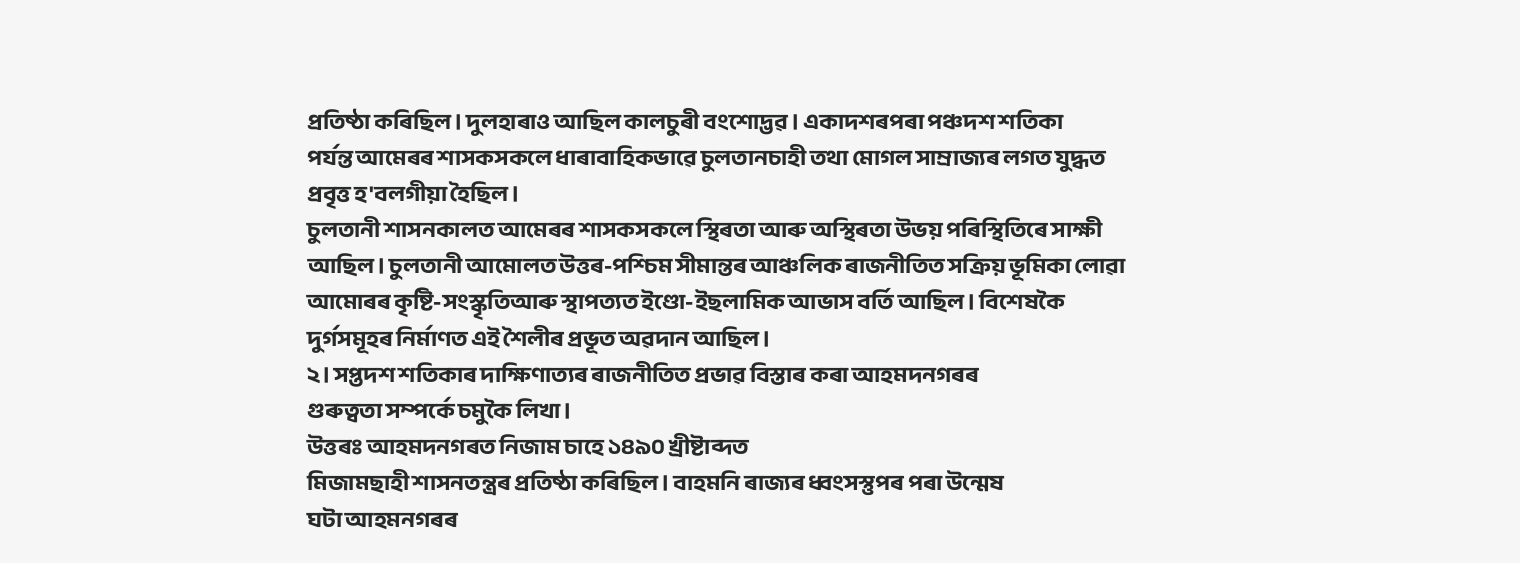প্রতিষ্ঠা কৰিছিল। দুলহাৰাও আছিল কালচুৰী বংশোদ্ভৱ। একাদশৰপৰা পঞ্চদশ শতিকা
পর্যন্ত আমেৰৰ শাসকসকলে ধাৰাবাহিকভাৱে চুলতানচাহী তথা মোগল সাম্ৰাজ্যৰ লগত যুদ্ধত
প্রবৃত্ত হ'বলগীয়া হৈছিল।
চুলতানী শাসনকালত আমেৰৰ শাসকসকলে স্থিৰতা আৰু অস্থিৰতা উভয় পৰিস্থিতিৰে সাক্ষী
আছিল। চুলতানী আমোলত উত্তৰ-পশ্চিম সীমান্তৰ আঞ্চলিক ৰাজনীতিত সক্রিয় ভূমিকা লোৱা
আমোৰৰ কৃষ্টি-সংস্কৃতিআৰু স্থাপত্যত ইণ্ডো-ইছলামিক আভাস বর্তি আছিল। বিশেষকৈ
দুর্গসমূহৰ নিৰ্মাণত এই শৈলীৰ প্ৰভূত অৱদান আছিল।
২। সপ্তদশ শতিকাৰ দাক্ষিণাত্যৰ ৰাজনীতিত প্ৰভাৱ বিস্তাৰ কৰা আহমদনগৰৰ
গুৰুত্বতা সম্পর্কে চমুকৈ লিখা।
উত্তৰঃ আহমদনগৰত নিজাম চাহে ১৪৯০ খ্রীষ্টাব্দত
মিজামছাহী শাসনতন্ত্ৰৰ প্ৰতিষ্ঠা কৰিছিল। বাহমনি ৰাজ্যৰ ধ্বংসস্তুপৰ পৰা উন্মেষ
ঘটা আহমনগৰৰ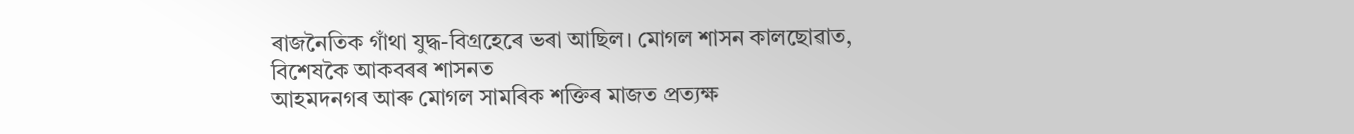ৰাজনৈতিক গাঁথা যুদ্ধ-বিগ্রহেৰে ভৰা আছিল। মোগল শাসন কালছোৱাত,
বিশেষকৈ আকবৰৰ শাসনত
আহমদনগৰ আৰু মোগল সামৰিক শক্তিৰ মাজত প্রত্যক্ষ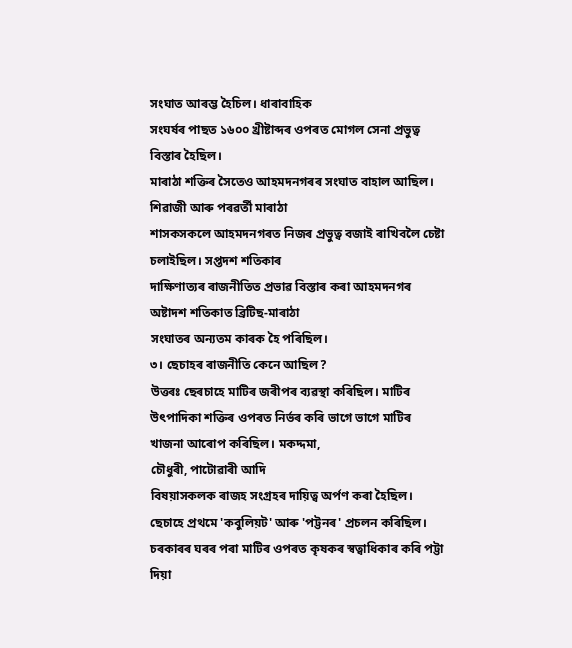সংঘাত আৰম্ভ হৈচিল। ধাৰাবাহিক
সংঘৰ্ষৰ পাছত ১৬০০ খ্ৰীষ্টাব্দৰ ওপৰত মোগল সেনা প্রভুত্ব বিস্তাৰ হৈছিল।
মাৰাঠা শক্তিৰ সৈতেও আহমদনগৰৰ সংঘাত বাহাল আছিল। শিৱাজী আৰু পৰৱৰ্তী মাৰাঠা
শাসকসকলে আহমদনগৰত নিজৰ প্ৰভুত্ব বজাই ৰাখিবলৈ চেষ্টা চলাইছিল। সপ্তদশ শতিকাৰ
দাক্ষিণাত্যৰ ৰাজনীতিত প্ৰভাৱ বিস্তাৰ কৰা আহমদনগৰ অষ্টাদশ শতিকাত ব্রিটিছ-মাৰাঠা
সংঘাতৰ অন্যতম কাৰক হৈ পৰিছিল।
৩। ছেচাহৰ ৰাজনীতি কেনে আছিল?
উত্তৰঃ ছেৰচাহে মাটিৰ জৰীপৰ ব্যৱস্থা কৰিছিল। মাটিৰ
উৎপাদিকা শক্তিৰ ওপৰত নিৰ্ভৰ কৰি ভাগে ভাগে মাটিৰ খাজনা আৰোপ কৰিছিল। মকদ্দমা,
চৌধুৰী, পাটোৱাৰী আদি
বিষয়াসকলক ৰাজহ সংগ্ৰহৰ দায়িত্ব অর্পণ কৰা হৈছিল। ছেচাহে প্রথমে 'কবুলিয়ট' আৰু 'পট্টনৰ' প্রচলন কৰিছিল।
চৰকাৰৰ ঘৰৰ পৰা মাটিৰ ওপৰত কৃষকৰ স্বত্বাধিকাৰ কৰি পট্টা দিয়া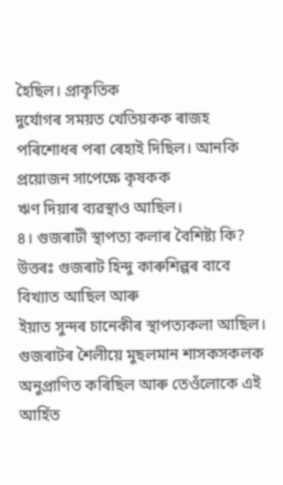হৈছিল। প্ৰাকৃতিক
দুৰ্যোগৰ সময়ত খেতিয়কক ৰাজহ পৰিশোধৰ পৰা ৰেহাই দিছিল। আনকি প্রয়োজন সাপেক্ষে কৃষকক
ঋণ দিয়াৰ ব্যৱস্থাও আছিল।
৪। গুজৰাটী স্থাপত্য কলাৰ বৈশিষ্ট্য কি?
উত্তৰঃ গুজৰাট হিন্দু কাৰুশিল্পৰ বাবে বিখ্যাত আছিল আৰু
ইয়াত সুন্দৰ চানেকীৰ স্থাপত্যকলা আছিল। গুজৰাটৰ শৈলীয়ে মুছলমান শাসকসকলক
অনুপ্রাণিত কৰিছিল আৰু তেওঁলোকে এই আর্হিত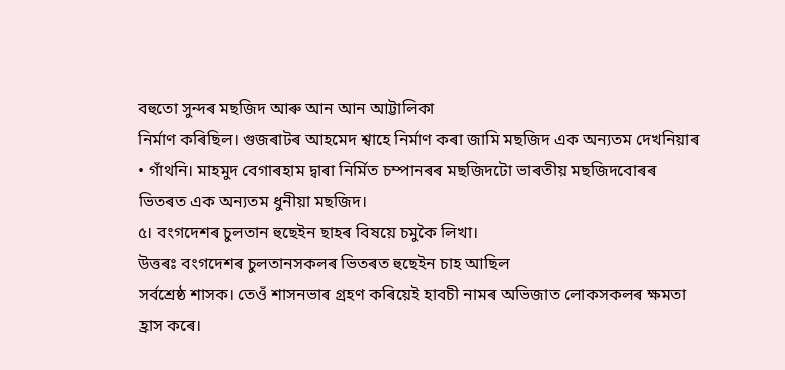বহুতো সুন্দৰ মছজিদ আৰু আন আন আট্টালিকা
নির্মাণ কৰিছিল। গুজৰাটৰ আহমেদ শ্বাহে নির্মাণ কৰা জামি মছজিদ এক অন্যতম দেখনিয়াৰ
• গাঁথনি। মাহমুদ বেগাৰহাম দ্বাৰা নিৰ্মিত চম্পানৰৰ মছজিদটো ভাৰতীয় মছজিদবোৰৰ
ভিতৰত এক অন্যতম ধুনীয়া মছজিদ।
৫। বংগদেশৰ চুলতান হুছেইন ছাহৰ বিষয়ে চমুকৈ লিখা।
উত্তৰঃ বংগদেশৰ চুলতানসকলৰ ভিতৰত হুছেইন চাহ আছিল
সর্বশ্রেষ্ঠ শাসক। তেওঁ শাসনভাৰ গ্ৰহণ কৰিয়েই হাবচী নামৰ অভিজাত লোকসকলৰ ক্ষমতা
হ্রাস কৰে।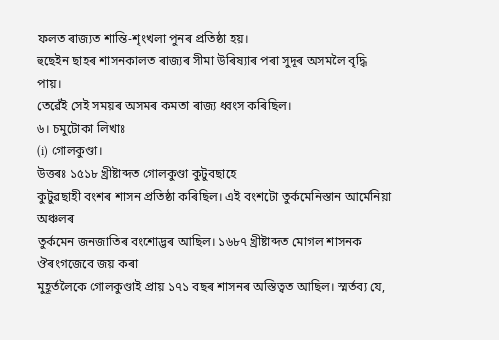ফলত ৰাজ্যত শান্তি-শৃংখলা পুনৰ প্ৰতিষ্ঠা হয়।
হুছেইন ছাহৰ শাসনকালত ৰাজ্যৰ সীমা উৰিষ্যাৰ পৰা সুদূৰ অসমলৈ বৃদ্ধি পায়।
তেৱেঁই সেই সময়ৰ অসমৰ কমতা ৰাজ্য ধ্বংস কৰিছিল।
৬। চমুটোকা লিখাঃ
(i) গোলকুণ্ডা।
উত্তৰঃ ১৫১৮ খ্রীষ্টাব্দত গোলকুণ্ডা কুটুবছাহে
কুটুৱছাহী বংশৰ শাসন প্রতিষ্ঠা কৰিছিল। এই বংশটো তুর্কমেনিস্তান আর্মেনিয়া অঞ্চলৰ
তুর্কমেন জনজাতিৰ বংশোদ্ভৰ আছিল। ১৬৮৭ খ্রীষ্টাব্দত মোগল শাসনক ঔৰংগজেবে জয় কৰা
মুহূর্তলৈকে গোলকুণ্ডাই প্রায় ১৭১ বছৰ শাসনৰ অস্তিত্বত আছিল। স্মর্তব্য যে,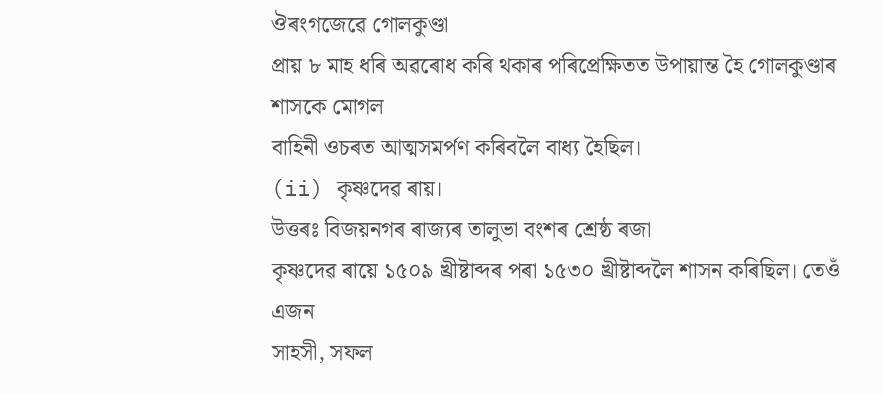ঔৰংগজেৱে গোলকুণ্ডা
প্রায় ৮ মাহ ধৰি অৱৰোধ কৰি থকাৰ পৰিপ্ৰেক্ষিতত উপায়ান্ত হৈ গোলকুণ্ডাৰ শাসকে মোগল
বাহিনী ওচৰত আত্মসমর্পণ কৰিবলৈ বাধ্য হৈছিল।
(ii) কৃষ্ণদেৱ ৰায়।
উত্তৰঃ বিজয়নগৰ ৰাজ্যৰ তালুভা বংশৰ শ্রেষ্ঠ ৰজা
কৃষ্ণদেৱ ৰায়ে ১৫০৯ খ্ৰীষ্টাব্দৰ পৰা ১৫৩০ খ্রীষ্টাব্দলৈ শাসন কৰিছিল। তেওঁ এজন
সাহসী, সফল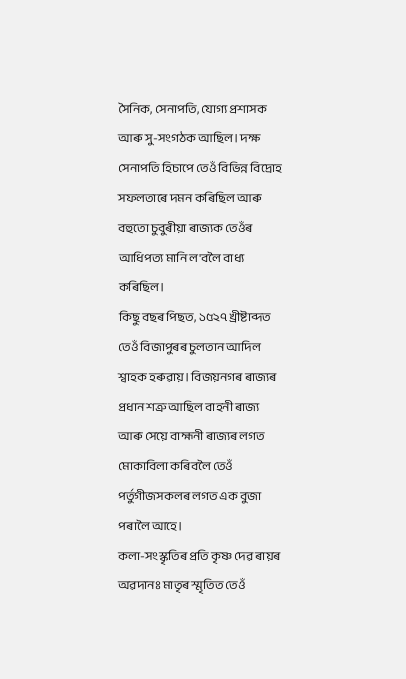সৈনিক, সেনাপতি, যোগ্য প্রশাসক আৰু সু-সংগঠক আছিল। দক্ষ সেনাপতি হিচাপে তেওঁ বিভিন্ন বিদ্রোহ
সফলতাৰে দমন কৰিছিল আৰু বহুতো চুবুৰীয়া ৰাজ্যক তেওঁৰ আধিপত্য মানি ল'বলৈ বাধ্য কৰিছিল।
কিছু বছৰ পিছত, ১৫২৭ খ্রীষ্টাব্দত তেওঁ বিজাপুৰৰ চুলতান আদিল শ্বাহক হৰুৱায়। বিজয়নগৰ ৰাজ্যৰ
প্ৰধান শত্ৰু আছিল বাহনী ৰাজ্য আৰু সেয়ে বাহ্মনী ৰাজ্যৰ লগত মোকাবিলা কৰিবলৈ তেওঁ
পর্তুগীজসকলৰ লগত এক বুজা পৰালৈ আহে।
কলা-সংস্কৃতিৰ প্ৰতি কৃষ্ণ দেৱ ৰায়ৰ অৱদানঃ মাতৃৰ স্মৃতিত তেওঁ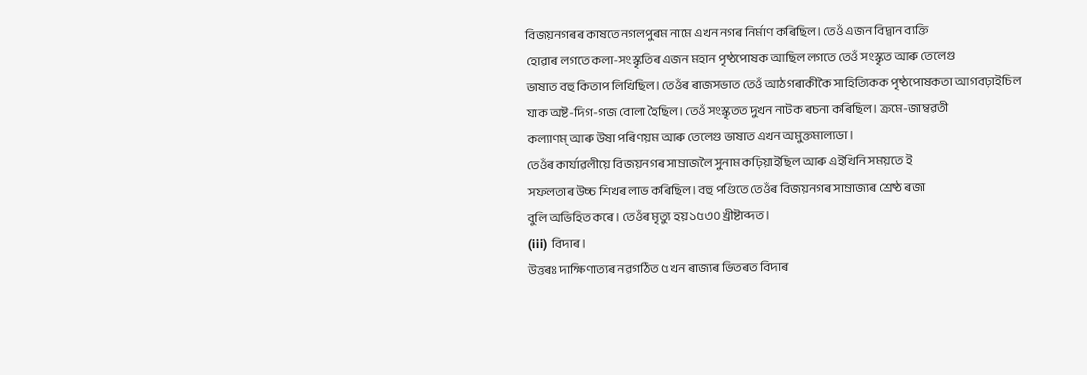বিজয়নগৰৰ কাষতে নগলপুৰম নামে এখন নগৰ নিৰ্মাণ কৰিছিল। তেওঁ এজন বিদ্বান ব্যক্তি
হোৱাৰ লগতে কলা-সংস্কৃতিৰ এজন মহান পৃষ্ঠপোষক আছিল লগতে তেওঁ সংস্কৃত আৰু তেলেগু
ভাষাত বহু কিতাপ লিখিছিল। তেওঁৰ ৰাজসভাত তেওঁ আঠগৰাকীকৈ সাহিত্যিকক পৃষ্ঠপোষকতা আগবঢ়াইচিল
যাক অষ্ট-দিগ-গজ বোলা হৈছিল। তেওঁ সংস্কৃতত দুখন নাটক ৰচনা কৰিছিল। ক্রমে-জাম্বৱতী
কল্যাণম্ আৰু উষা পৰিণয়ম আৰু তেলেগু ভাষাত এখন অমুক্তমাল্যডা।
তেওঁৰ কাৰ্যাৱলীয়ে বিজয়নগৰ সাম্ৰাজলৈ সুনাম কঢ়িয়াইছিল আৰু এইখিনি সময়তে ই
সফলতাৰ উচ্চ শিখৰ লাভ কৰিছিল। বহু পণ্ডিতে তেওঁৰ বিজয়নগৰ সাম্ৰাজ্যৰ শ্ৰেষ্ঠ ৰজা
বুলি অভিহিত কৰে। তেওঁৰ মৃত্যু হয় ১৫৩০ খ্রীষ্টাব্দত।
(iii) বিদাৰ।
উত্তৰঃ দাক্ষিণাত্যৰ নৱগঠিত ৫ খন ৰাজ্যৰ ভিতৰত বিদাৰ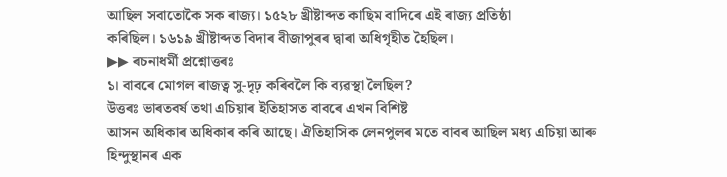আছিল সবাতোকৈ সক ৰাজ্য। ১৫২৮ খ্রীষ্টাব্দত কাছিম বাদিৰে এই ৰাজ্য প্ৰতিষ্ঠা
কৰিছিল। ১৬১৯ খ্রীষ্টাব্দত বিদাৰ বীজাপুৰৰ দ্বাৰা অধিগৃহীত হৈছিল।
▶▶ ৰচনাধর্মী প্রশ্নোত্তৰঃ
১। বাবৰে মোগল ৰাজত্ব সু-দৃঢ় কৰিবলৈ কি ব্যৱস্থা লৈছিল?
উত্তৰঃ ভাৰতবৰ্ষ তথা এচিয়াৰ ইতিহাসত বাবৰে এখন বিশিষ্ট
আসন অধিকাৰ অধিকাৰ কৰি আছে। ঐতিহাসিক লেনপুলৰ মতে বাবৰ আছিল মধ্য এচিয়া আৰু
হিন্দুস্থানৰ এক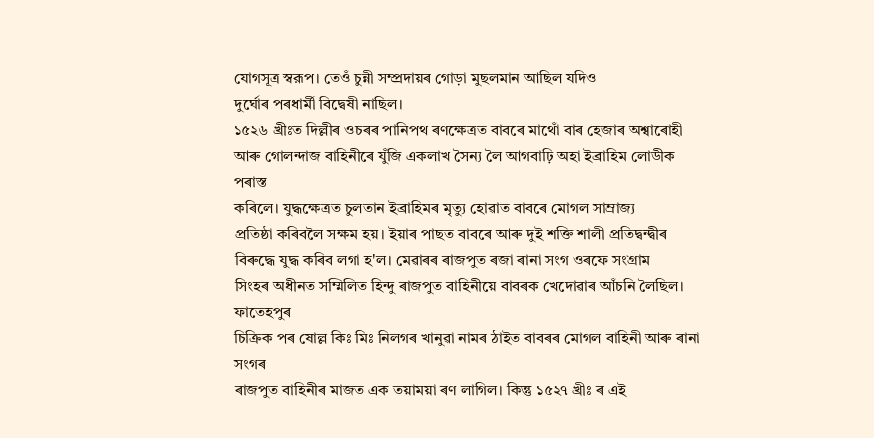যোগসূত্র স্বরূপ। তেওঁ চুন্নী সম্প্রদায়ৰ গোড়া মুছলমান আছিল যদিও
দুৰ্ঘোৰ পৰধাৰ্মী বিদ্বেষী নাছিল।
১৫২৬ খ্রীঃত দিল্লীৰ ওচৰৰ পানিপথ ৰণক্ষেত্ৰত বাবৰে মাথোঁ বাৰ হেজাৰ অশ্বাৰোহী
আৰু গোলন্দাজ বাহিনীৰে যুঁজি একলাখ সৈন্য লৈ আগবাঢ়ি অহা ইব্রাহিম লোডীক পৰাস্ত
কৰিলে। যুদ্ধক্ষেত্ৰত চুলতান ইব্রাহিমৰ মৃত্যু হোৱাত বাবৰে মোগল সাম্রাজ্য
প্রতিষ্ঠা কৰিবলৈ সক্ষম হয়। ইয়াৰ পাছত বাবৰে আৰু দুই শক্তি শালী প্রতিদ্বন্দ্বীৰ
বিৰুদ্ধে যুদ্ধ কৰিব লগা হ'ল। মেৱাৰৰ ৰাজপুত ৰজা ৰানা সংগ ওৰফে সংগ্রাম
সিংহৰ অধীনত সম্মিলিত হিন্দু ৰাজপুত বাহিনীয়ে বাবৰক খেদোৱাৰ আঁচনি লৈছিল। ফাতেহপুৰ
চিক্রিক পৰ ষোল্ল কিঃ মিঃ নিলগৰ খানুৱা নামৰ ঠাইত বাবৰৰ মোগল বাহিনী আৰু ৰানা সংগৰ
ৰাজপুত বাহিনীৰ মাজত এক তয়াময়া ৰণ লাগিল। কিন্তু ১৫২৭ খ্রীঃ ৰ এই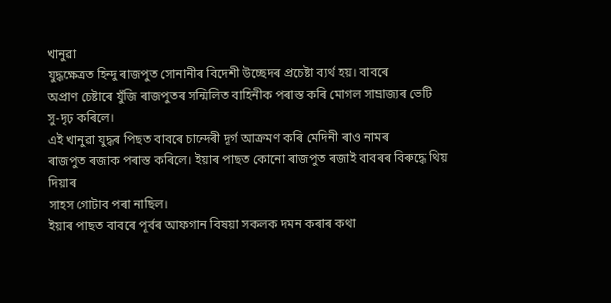খানুৱা
যুদ্ধক্ষেত্রত হিন্দু ৰাজপুত সোনানীৰ বিদেশী উচ্ছেদৰ প্রচেষ্টা ব্যর্থ হয়। বাবৰে
অপ্রাণ চেষ্টাৰে যুঁজি ৰাজপুতৰ সন্মিলিত বাহিনীক পৰাস্ত কৰি মোগল সাম্ৰাজ্যৰ ভেটি
সু-দৃঢ় কৰিলে।
এই খানুৱা যুদ্ধৰ পিছত বাবৰে চান্দেৰী দূর্গ আক্রমণ কৰি মেদিনী ৰাও নামৰ
ৰাজপুত ৰজাক পৰাস্ত কৰিলে। ইয়াৰ পাছত কোনো ৰাজপুত ৰজাই বাবৰৰ বিৰুদ্ধে থিয় দিয়াৰ
সাহস গোটাব পৰা নাছিল।
ইয়াৰ পাছত বাবৰে পূৰ্বৰ আফগান বিষয়া সকলক দমন কৰাৰ কথা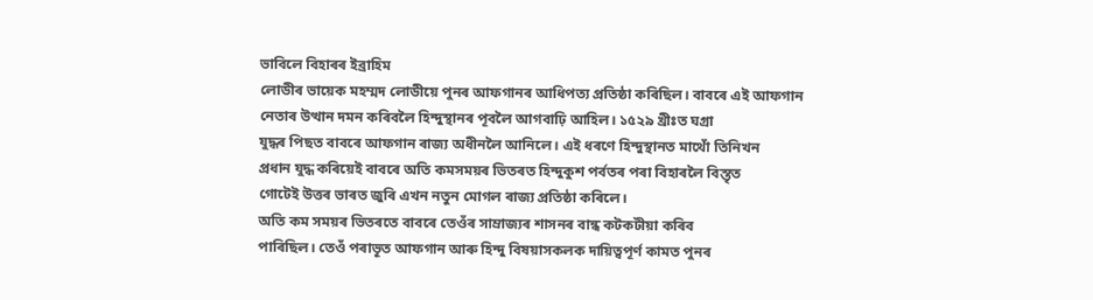ভাবিলে বিহাৰৰ ইব্রাহিম
লোডীৰ ভায়েক মহম্মদ লোডীয়ে পুনৰ আফগানৰ আধিপত্য প্রতিষ্ঠা কৰিছিল। বাবৰে এই আফগান
নেতাৰ উত্থান দমন কৰিবলৈ হিন্দুস্থানৰ পূবলৈ আগবাঢ়ি আহিল। ১৫২৯ খ্রীঃত ঘগ্রা
যুদ্ধৰ পিছত বাবৰে আফগান ৰাজ্য অধীনলৈ আনিলে। এই ধৰণে হিন্দুস্থানত মাথোঁ তিনিখন
প্রধান যুদ্ধ কৰিয়েই বাবৰে অতি কমসময়ৰ ভিতৰত হিন্দুকুশ পৰ্বতৰ পৰা বিহাৰলৈ বিস্তৃত
গোটেই উত্তৰ ভাৰত জুৰি এখন নতুন মোগল ৰাজ্য প্ৰতিষ্ঠা কৰিলে।
অতি কম সময়ৰ ভিতৰতে বাবৰে তেওঁৰ সাম্ৰাজ্যৰ শাসনৰ বান্ধ কটকটীয়া কৰিব
পাৰিছিল। তেওঁ পৰাভূত আফগান আৰু হিন্দু বিষয়াসকলক দায়িত্বপূর্ণ কামত পুনৰ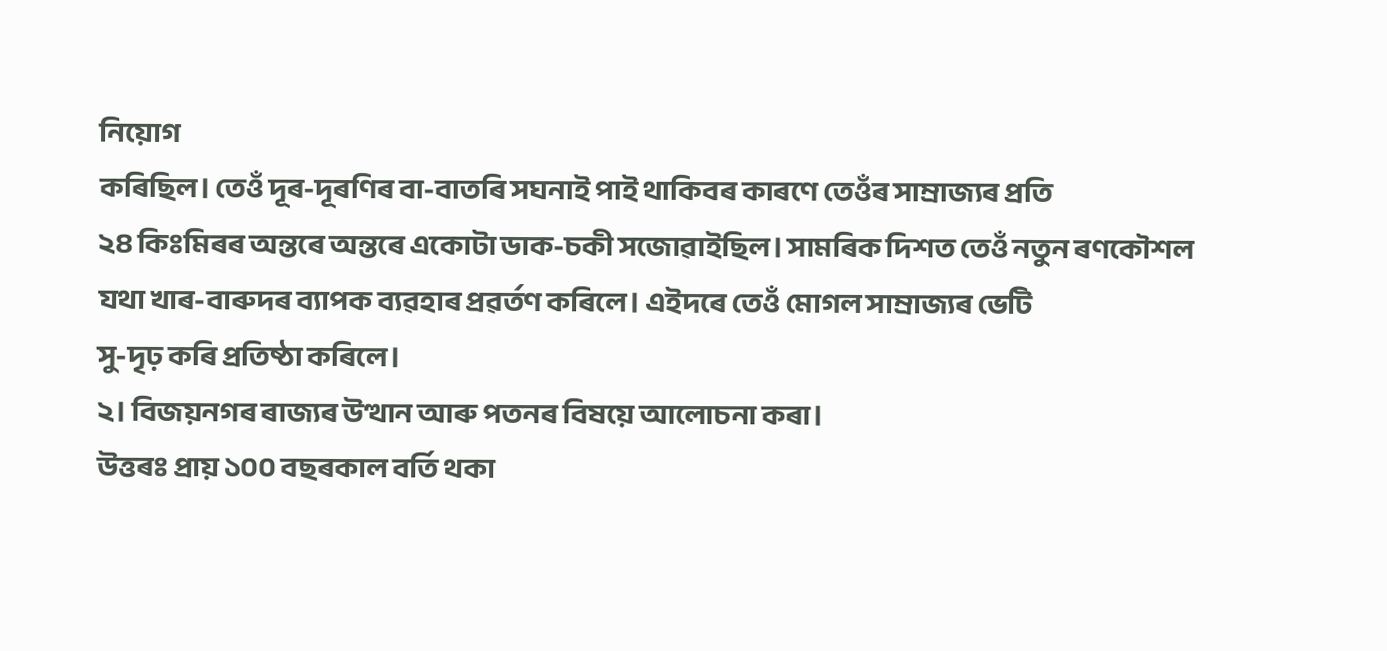নিয়োগ
কৰিছিল। তেওঁ দূৰ-দূৰণিৰ বা-বাতৰি সঘনাই পাই থাকিবৰ কাৰণে তেওঁৰ সাম্ৰাজ্যৰ প্ৰতি
২৪ কিঃমিৰৰ অন্তৰে অন্তৰে একোটা ডাক-চকী সজোৱাইছিল। সামৰিক দিশত তেওঁ নতুন ৰণকৌশল
যথা খাৰ-বাৰুদৰ ব্যাপক ব্যৱহাৰ প্ৰৱৰ্তণ কৰিলে। এইদৰে তেওঁ মোগল সাম্ৰাজ্যৰ ভেটি
সু-দৃঢ় কৰি প্ৰতিষ্ঠা কৰিলে।
২। বিজয়নগৰ ৰাজ্যৰ উত্থান আৰু পতনৰ বিষয়ে আলোচনা কৰা।
উত্তৰঃ প্রায় ১০০ বছৰকাল বৰ্তি থকা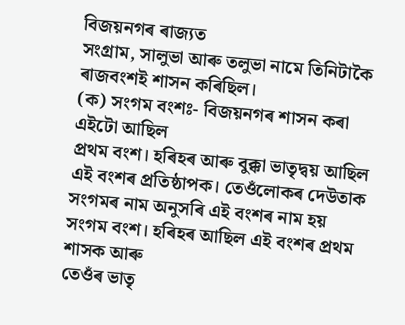বিজয়নগৰ ৰাজ্যত
সংগ্রাম, সালুভা আৰু তলুভা নামে তিনিটাকৈ ৰাজবংশই শাসন কৰিছিল।
(ক) সংগম বংশঃ- বিজয়নগৰ শাসন কৰা এইটো আছিল
প্রথম বংশ। হৰিহৰ আৰু বুক্কা ভাতৃদ্বয় আছিল এই বংশৰ প্ৰতিষ্ঠাপক। তেওঁলোকৰ দেউতাক
সংগমৰ নাম অনুসৰি এই বংশৰ নাম হয় সংগম বংশ। হৰিহৰ আছিল এই বংশৰ প্ৰথম শাসক আৰু
তেওঁৰ ভাতৃ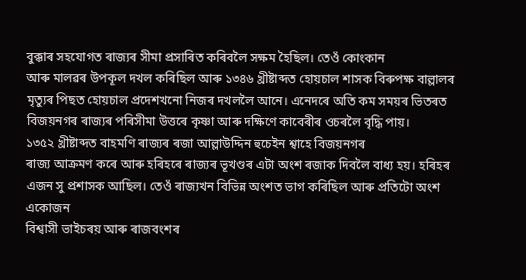বুক্কাৰ সহযোগত ৰাজ্যৰ সীমা প্ৰসাৰিত কৰিবলৈ সক্ষম হৈছিল। তেওঁ কোংকান
আৰু মালৱৰ উপকূল দখল কৰিছিল আৰু ১৩৪৬ খ্রীষ্টাব্দত হোয়চাল শাসক বিৰুপক্ষ বাল্লালৰ
মৃত্যুৰ পিছত হোয়চাল প্রদেশখনো নিজৰ দখললৈ আনে। এনেদৰে অতি কম সময়ৰ ভিতৰত
বিজয়নগৰ ৰাজ্যৰ পৰিসীমা উত্তৰে কৃষ্ণা আৰু দক্ষিণে কাবেৰীৰ ওচৰলৈ বৃদ্ধি পায়।
১৩৫২ খ্রীষ্টাব্দত বাহমণি ৰাজ্যৰ ৰজা আল্লাউদ্দিন হুচেইন শ্বাহে বিজয়নগৰ
ৰাজ্য আক্রমণ কৰে আৰু হৰিহৰে ৰাজ্যৰ ভূখণ্ডৰ এটা অংশ ৰজাক দিবলৈ বাধ্য হয়। হৰিহৰ
এজন সু প্রশাসক আছিল। তেওঁ ৰাজ্যখন বিভিন্ন অংশত ভাগ কৰিছিল আৰু প্ৰতিটো অংশ একোজন
বিশ্বাসী ভাইচৰয় আৰু ৰাজবংশৰ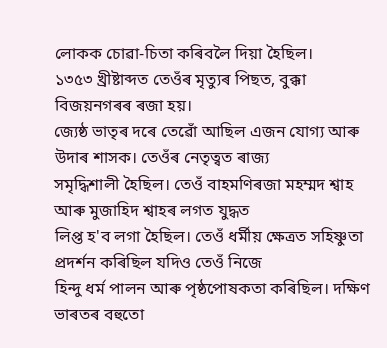লোকক চোৱা-চিতা কৰিবলৈ দিয়া হৈছিল।
১৩৫৩ খ্রীষ্টাব্দত তেওঁৰ মৃত্যুৰ পিছত, বুক্কা বিজয়নগৰৰ ৰজা হয়।
জ্যেষ্ঠ ভাতৃৰ দৰে তেৱোঁ আছিল এজন যোগ্য আৰু উদাৰ শাসক। তেওঁৰ নেতৃত্বত ৰাজ্য
সমৃদ্ধিশালী হৈছিল। তেওঁ বাহমণিৰজা মহম্মদ শ্বাহ আৰু মুজাহিদ শ্বাহৰ লগত যুদ্ধত
লিপ্ত হ'ব লগা হৈছিল। তেওঁ ধর্মীয় ক্ষেত্রত সহিষ্ণুতা প্ৰদৰ্শন কৰিছিল যদিও তেওঁ নিজে
হিন্দু ধর্ম পালন আৰু পৃষ্ঠপোষকতা কৰিছিল। দক্ষিণ ভাৰতৰ বহুতো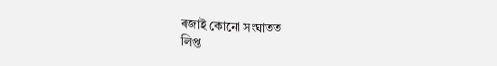ৰজাই কোনো সংঘাতত
লিপ্ত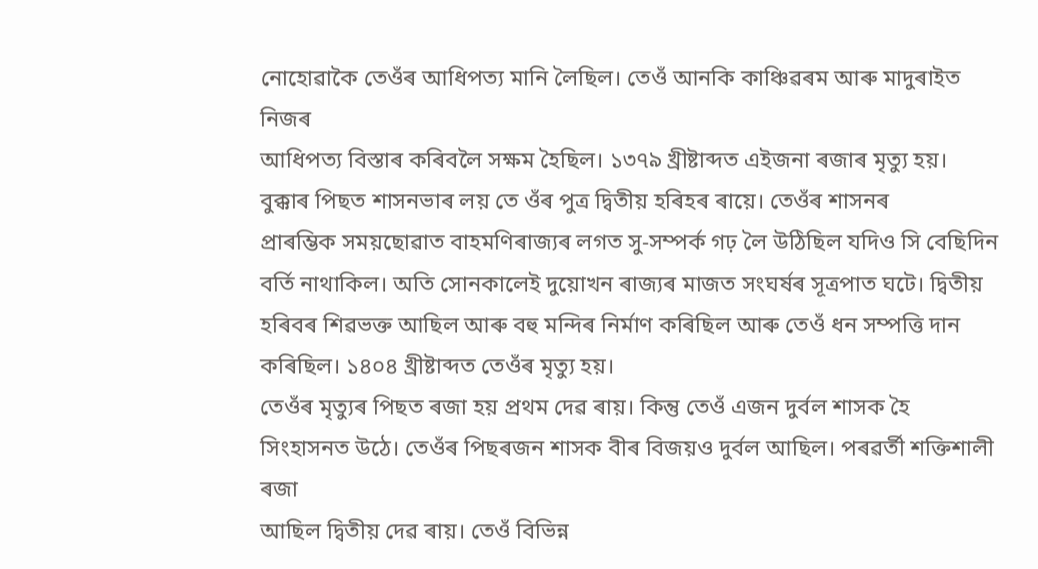নোহোৱাকৈ তেওঁৰ আধিপত্য মানি লৈছিল। তেওঁ আনকি কাঞ্চিৱৰম আৰু মাদুৰাইত নিজৰ
আধিপত্য বিস্তাৰ কৰিবলৈ সক্ষম হৈছিল। ১৩৭৯ খ্রীষ্টাব্দত এইজনা ৰজাৰ মৃত্যু হয়।
বুক্কাৰ পিছত শাসনভাৰ লয় তে ওঁৰ পুত্র দ্বিতীয় হৰিহৰ ৰায়ে। তেওঁৰ শাসনৰ
প্ৰাৰম্ভিক সময়ছোৱাত বাহমণিৰাজ্যৰ লগত সু-সম্পর্ক গঢ় লৈ উঠিছিল যদিও সি বেছিদিন
বর্তি নাথাকিল। অতি সোনকালেই দুয়োখন ৰাজ্যৰ মাজত সংঘৰ্ষৰ সূত্রপাত ঘটে। দ্বিতীয়
হৰিবৰ শিৱভক্ত আছিল আৰু বহু মন্দিৰ নিৰ্মাণ কৰিছিল আৰু তেওঁ ধন সম্পত্তি দান
কৰিছিল। ১৪০৪ খ্রীষ্টাব্দত তেওঁৰ মৃত্যু হয়।
তেওঁৰ মৃত্যুৰ পিছত ৰজা হয় প্রথম দেৱ ৰায়। কিন্তু তেওঁ এজন দুর্বল শাসক হৈ
সিংহাসনত উঠে। তেওঁৰ পিছৰজন শাসক বীৰ বিজয়ও দুর্বল আছিল। পৰৱৰ্তী শক্তিশালী ৰজা
আছিল দ্বিতীয় দেৱ ৰায়। তেওঁ বিভিন্ন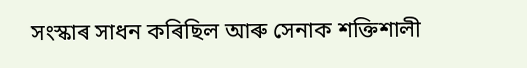সংস্কাৰ সাধন কৰিছিল আৰু সেনাক শক্তিশালী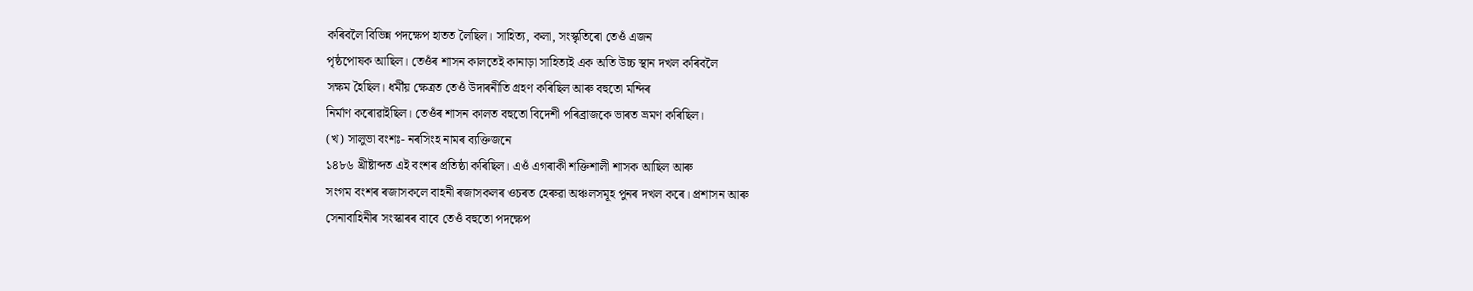কৰিবলৈ বিভিন্ন পদক্ষেপ হাতত লৈছিল। সাহিত্য, কলা, সংস্কৃতিৰো তেওঁ এজন
পৃষ্ঠপোষক আছিল। তেওঁৰ শাসন কালতেই কানাড়া সাহিত্যই এক অতি উচ্চ স্থান দখল কৰিবলৈ
সক্ষম হৈছিল। ধর্মীয় ক্ষেত্ৰত তেওঁ উদাৰনীতি গ্রহণ কৰিছিল আৰু বহুতো মন্দিৰ
নিৰ্মাণ কৰোৱাইছিল। তেওঁৰ শাসন কালত বহুতো বিদেশী পৰিব্রাজকে ভাৰত ভ্ৰমণ কৰিছিল।
(খ) সালুভা বংশঃ- নৰসিংহ নামৰ ব্যক্তিজনে
১৪৮৬ খ্রীষ্টাব্দত এই বংশৰ প্ৰতিষ্ঠা কৰিছিল। এওঁ এগৰাকী শক্তিশালী শাসক আছিল আৰু
সংগম বংশৰ ৰজাসকলে বাহনী ৰজাসকলৰ ওচৰত হেৰুৱা অঞ্চলসমূহ পুনৰ দখল কৰে। প্ৰশাসন আৰু
সেনাবাহিনীৰ সংস্কাৰৰ বাবে তেওঁ বহুতো পদক্ষেপ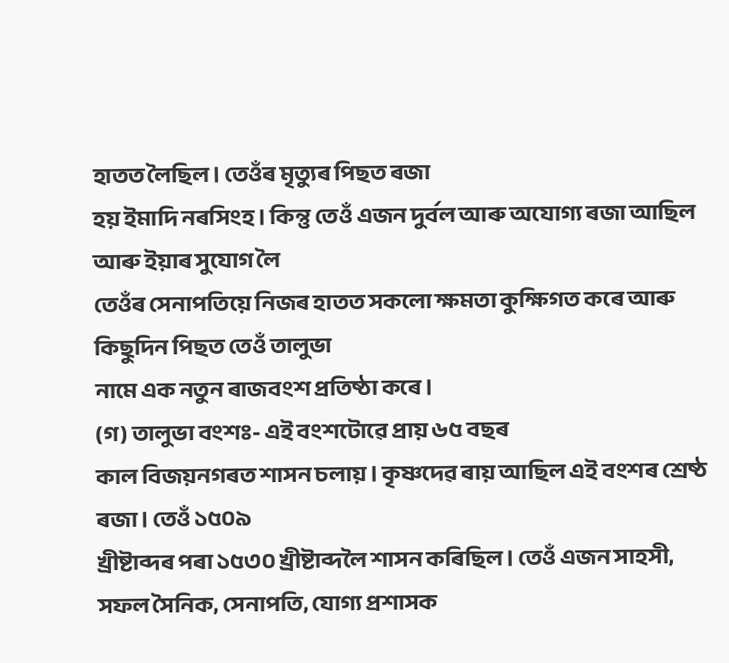হাতত লৈছিল। তেওঁৰ মৃত্যুৰ পিছত ৰজা
হয় ইমাদি নৰসিংহ। কিন্তু তেওঁ এজন দুর্বল আৰু অযোগ্য ৰজা আছিল আৰু ইয়াৰ সুযোগ লৈ
তেওঁৰ সেনাপতিয়ে নিজৰ হাতত সকলো ক্ষমতা কুক্ষিগত কৰে আৰু কিছুদিন পিছত তেওঁ তালুভা
নামে এক নতুন ৰাজবংশ প্রতিষ্ঠা কৰে।
(গ) তালুভা বংশঃ- এই বংশটোৱে প্রায় ৬৫ বছৰ
কাল বিজয়নগৰত শাসন চলায়। কৃষ্ণদেৱ ৰায় আছিল এই বংশৰ শ্রেষ্ঠ ৰজা। তেওঁ ১৫০৯
খ্রীষ্টাব্দৰ পৰা ১৫৩০ খ্রীষ্টাব্দলৈ শাসন কৰিছিল। তেওঁ এজন সাহসী, সফল সৈনিক, সেনাপতি, যোগ্য প্রশাসক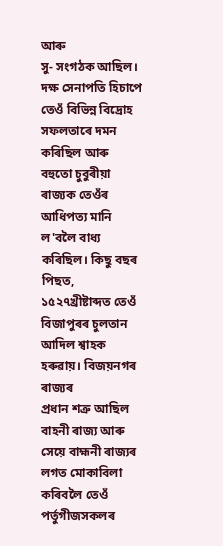আৰু
সু- সংগঠক আছিল। দক্ষ সেনাপতি হিচাপে তেওঁ বিভিন্ন বিদ্রোহ সফলতাৰে দমন কৰিছিল আৰু
বহুতো চুবুৰীয়া ৰাজ্যক তেওঁৰ আধিপত্য মানি ল'বলৈ বাধ্য কৰিছিল। কিছু বছৰ
পিছত, ১৫২৭খ্রীষ্টাব্দত তেওঁ বিজাপুৰৰ চুলতান আদিল শ্বাহক হৰুৱায়। বিজয়নগৰ ৰাজ্যৰ
প্ৰধান শত্ৰু আছিল বাহনী ৰাজ্য আৰু সেয়ে বাহ্মনী ৰাজ্যৰ লগত মোকাবিলা কৰিবলৈ তেওঁ
পর্তুগীজসকলৰ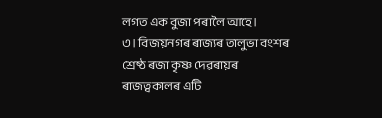লগত এক বুজা পৰালৈ আহে।
৩। বিজয়নগৰ ৰাজ্যৰ তালুভা বংশৰ শ্রেষ্ঠ ৰজা কৃষ্ণ দেৱৰায়ৰ ৰাজত্বকালৰ এটি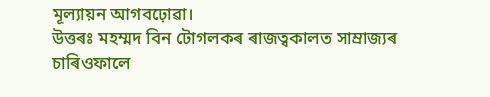মূল্যায়ন আগবঢ়োৱা।
উত্তৰঃ মহম্মদ বিন টোগলকৰ ৰাজত্বকালত সাম্ৰাজ্যৰ
চাৰিওফালে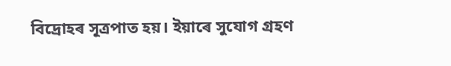বিদ্ৰোহৰ সূত্রপাত হয়। ইয়াৰে সুযোগ গ্রহণ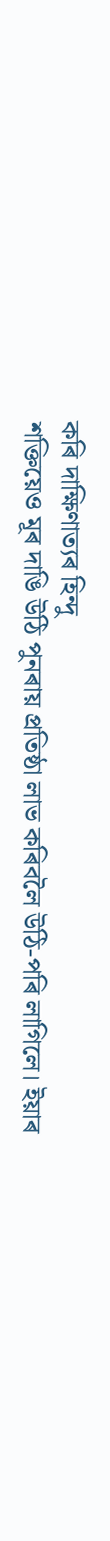কৰি দাক্ষিণাত্যৰ হিন্দু
শক্তিয়েও মূৰ দাঙি উঠি পুনৰায় প্ৰতিষ্ঠা লাভ কৰিবলৈ উঠি-পৰি লাগিলে। ইয়াৰ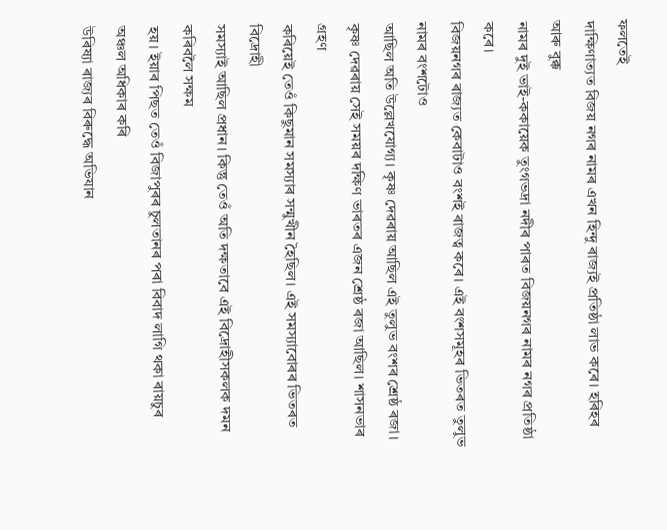ফলতেই
দাক্ষিণাত্যত বিজয় নগৰ নামৰ এখন হিন্দু ৰাজ্যই প্রতিষ্ঠা লাভ কৰে। হৰিহৰ আৰু বুক্ক
নামৰ দুই ভাই-ককায়েক তুংগভদ্রা নদীৰ পাৰত বিজয়নগৰ নামৰ নগৰ প্রতিষ্ঠা কৰে।
বিজয়নগৰ ৰাজ্যত কেবাটাও বংশই ৰাজত্ব কৰে। এই বংশসমূহৰ ভিতৰত তুলুভ নামৰ বংশটোও
আছিল অতি উল্লেখযোগ্য। কৃষ্ণ দেৱৰায় আছিল এই তুলুভ বংশৰ শ্রেষ্ঠ ৰজা।
কৃষ্ণ দেৱৰায় সেই সময়ৰ দক্ষিণ ভাৰতৰ এজন শ্রেষ্ঠ ৰজা আছিল। শাসনভাৰ গ্রহণ
কৰিয়েই তেওঁ কিছুমান সমস্যাৰ সন্মুখীন হৈছিল। এই সমস্যাবোৰৰ ভিতৰত বিদ্রোহী
সমস্যাই আছিল প্রধান। কিন্তু তেওঁ অতি দক্ষতাবে এই বিদ্রোহীসকলক দমন কৰিবলৈ সক্ষম
হয়। ইয়াৰ পিছত তেওঁ বিজাপুৰৰ চুলতানৰ পৰা বিবাদ লাগি থকা ৰায়চুৰ অঞ্চল অধিকাৰ কৰি
উৰিষ্যা ৰাজ্যৰ বিৰুদ্ধে অভিযান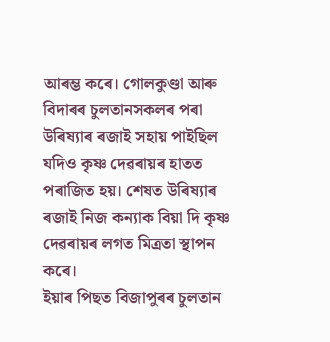আৰম্ভ কৰে। গোলকুণ্ডা আৰু বিদাৰৰ চুলতানসকলৰ পৰা
উৰিষ্যাৰ ৰজাই সহায় পাইছিল যদিও কৃষ্ণ দেৱৰায়ৰ হাতত পৰাজিত হয়। শেষত উৰিষ্যাৰ
ৰজাই নিজ কন্যাক বিয়া দি কৃষ্ণ দেৱৰায়ৰ লগত মিত্ৰতা স্থাপন কৰে।
ইয়াৰ পিছত বিজাপুৰৰ চুলতান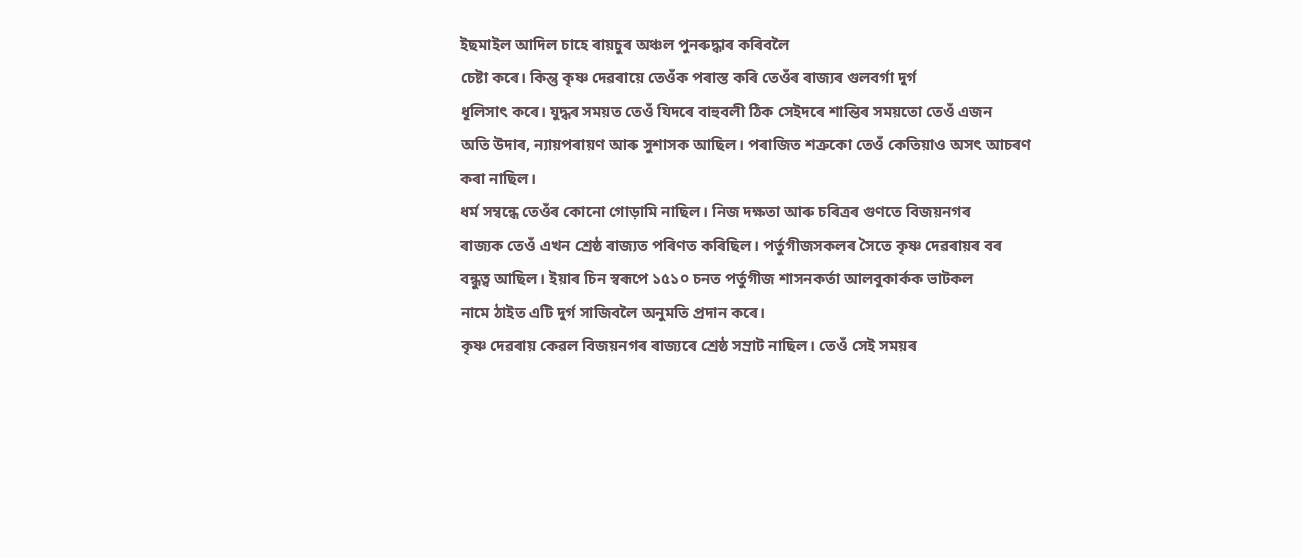ইছমাইল আদিল চাহে ৰায়চুৰ অঞ্চল পুনৰুদ্ধাৰ কৰিবলৈ
চেষ্টা কৰে। কিন্তু কৃষ্ণ দেৱৰায়ে তেওঁক পৰাস্ত কৰি তেওঁৰ ৰাজ্যৰ গুলবৰ্গা দুর্গ
ধূলিসাৎ কৰে। যুদ্ধৰ সময়ত তেওঁ যিদৰে বাহুবলী ঠিক সেইদৰে শান্তিৰ সময়তো তেওঁ এজন
অতি উদাৰ, ন্যায়পৰায়ণ আৰু সুশাসক আছিল। পৰাজিত শত্রুকো তেওঁ কেতিয়াও অসৎ আচৰণ কৰা নাছিল।
ধর্ম সম্বন্ধে তেওঁৰ কোনো গোড়ামি নাছিল। নিজ দক্ষতা আৰু চৰিত্ৰৰ গুণতে বিজয়নগৰ
ৰাজ্যক তেওঁ এখন শ্রেষ্ঠ ৰাজ্যত পৰিণত কৰিছিল। পর্তুগীজসকলৰ সৈতে কৃষ্ণ দেৱৰায়ৰ বৰ
বন্ধুত্ব আছিল। ইয়াৰ চিন স্বৰূপে ১৫১০ চনত পর্তুগীজ শাসনকর্তা আলবুকার্কক ভাটকল
নামে ঠাইত এটি দুর্গ সাজিবলৈ অনুমতি প্রদান কৰে।
কৃষ্ণ দেৱৰায় কেৱল বিজয়নগৰ ৰাজ্যৰে শ্ৰেষ্ঠ সম্রাট নাছিল। তেওঁ সেই সময়ৰ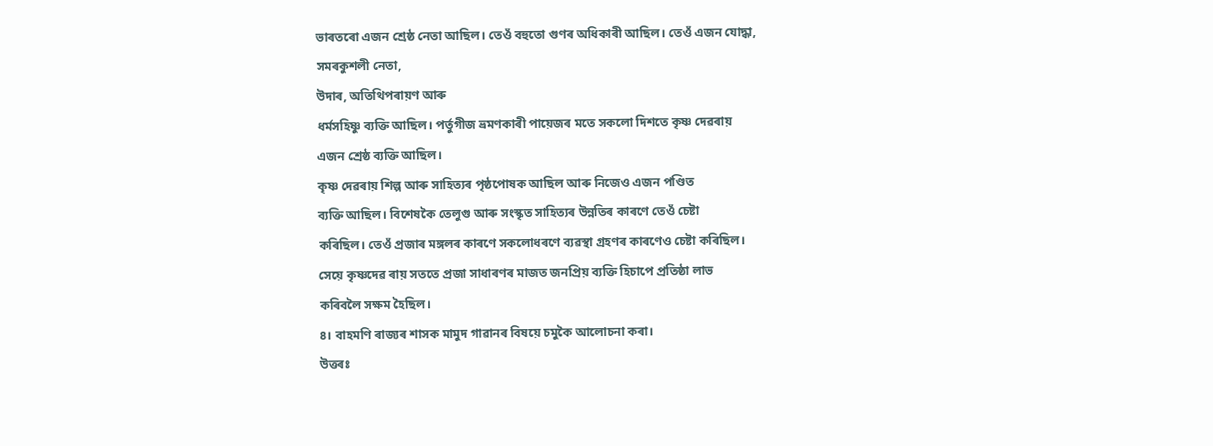ভাৰতৰো এজন শ্রেষ্ঠ নেতা আছিল। তেওঁ বহুতো গুণৰ অধিকাৰী আছিল। তেওঁ এজন যোদ্ধা,
সমৰকুশলী নেতা,
উদাৰ, অতিথিপৰায়ণ আৰু
ধর্মসহিষ্ণু ব্যক্তি আছিল। পর্তুগীজ ভ্ৰমণকাৰী পায়েজৰ মতে সকলো দিশতে কৃষ্ণ দেৱৰায়
এজন শ্রেষ্ঠ ব্যক্তি আছিল।
কৃষ্ণ দেৱৰায় শিল্প আৰু সাহিত্যৰ পৃষ্ঠপোষক আছিল আৰু নিজেও এজন পণ্ডিত
ব্যক্তি আছিল। বিশেষকৈ তেলুগু আৰু সংস্কৃত সাহিত্যৰ উন্নতিৰ কাৰণে তেওঁ চেষ্টা
কৰিছিল। তেওঁ প্ৰজাৰ মঙ্গলৰ কাৰণে সকলোধৰণে ব্যৱস্থা গ্রহণৰ কাৰণেও চেষ্টা কৰিছিল।
সেয়ে কৃষ্ণদেৱ ৰায় সততে প্রজা সাধাৰণৰ মাজত জনপ্রিয় ব্যক্তি হিচাপে প্রতিষ্ঠা লাভ
কৰিবলৈ সক্ষম হৈছিল।
৪। বাহমণি ৰাজ্যৰ শাসক মামুদ গাৱানৰ বিষয়ে চমুকৈ আলোচনা কৰা।
উত্তৰঃ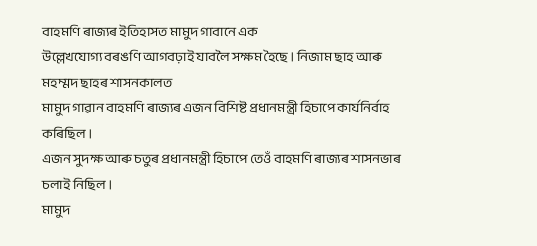বাহমণি ৰাজ্যৰ ইতিহাসত মামুদ গাবানে এক
উল্লেখযোগ্য বৰঙণি আগবঢ়াই যাবলৈ সক্ষম হৈছে। নিজাম ছাহ আৰু মহম্মদ ছাহৰ শাসনকালত
মামুদ গাৱান বাহমণি ৰাজ্যৰ এজন বিশিষ্ট প্রধানমন্ত্রী হিচাপে কার্যনির্বাহ কৰিছিল।
এজন সুদক্ষ আৰু চতুৰ প্রধানমন্ত্রী হিচাপে তেওঁ বাহমণি ৰাজ্যৰ শাসনভাৰ চলাই নিছিল।
মামুদ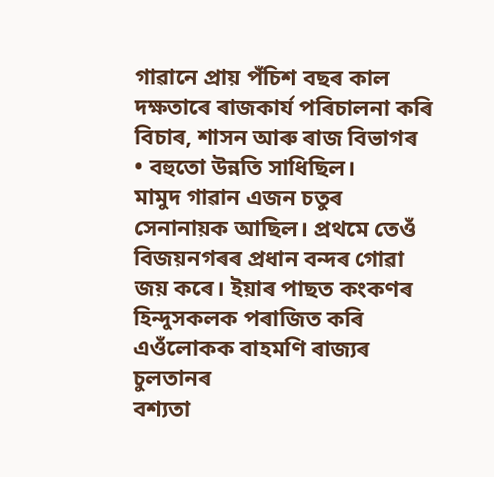গাৱানে প্রায় পঁচিশ বছৰ কাল দক্ষতাৰে ৰাজকার্য পৰিচালনা কৰি বিচাৰ, শাসন আৰু ৰাজ বিভাগৰ
• বহুতো উন্নতি সাধিছিল।
মামুদ গাৱান এজন চতুৰ সেনানায়ক আছিল। প্রথমে তেওঁ বিজয়নগৰৰ প্ৰধান বন্দৰ গোৱা
জয় কৰে। ইয়াৰ পাছত কংকণৰ হিন্দুসকলক পৰাজিত কৰি এওঁলোকক বাহমণি ৰাজ্যৰ চুলতানৰ
বশ্যতা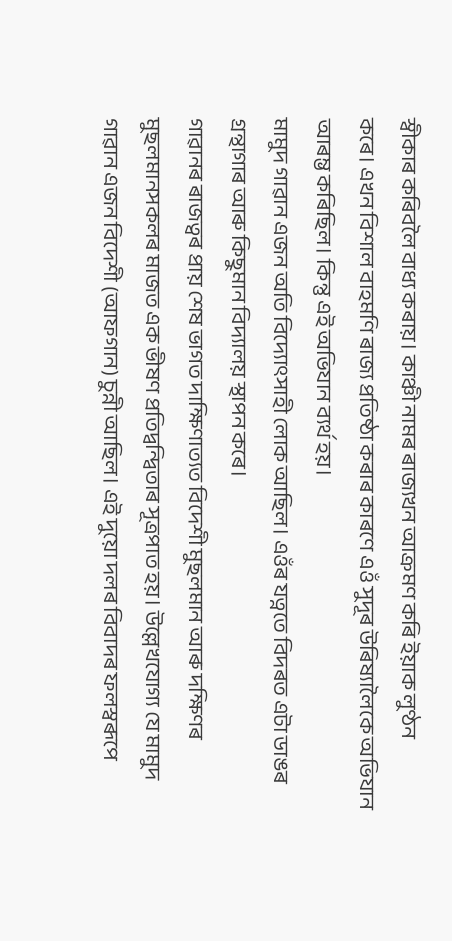স্বীকাৰ কৰিবলৈ বাধ্য কৰায়। কাঞ্চী নামৰ ৰাজ্যখন আক্রমণ কৰি ইয়াক লুণ্ঠন
কৰে। এখন বিশাল বাহমণি ৰাজ্য প্ৰতিষ্ঠা কৰাৰ কাৰণে এওঁ সুদূৰ উৰিষ্যালৈকে অভিযান
আৰম্ভ কৰিছিল। কিন্তু এই অভিযান ব্যর্থ হয়।
মামুদ গাৱান এজন অতি বিদ্যোৎসাহী লোক আছিল। এওঁৰ যত্নতে বিদৰত এটা ডাঙৰ
গ্ৰন্থাগাৰ আৰু কিছুমান বিদ্যালয় স্থাপন কৰে।
গাৱানৰ ৰাজত্বৰ প্ৰায় শেষ ভাগত দাক্ষিণাত্যত বিদেশী মুছলমান আৰু দক্ষিণৰ
মুছলমানসকলৰ মাজত এক ভীষণ প্রতিদ্বন্দ্বিতাৰ সূত্রপাত হয়। উল্লেখযোগ্য যে মামুদ
গাৱান এজন বিদেশী (আফগান) চুন্নী আছিল। এই দুয়ো দলৰ বিবাদৰ ফলস্বৰূপে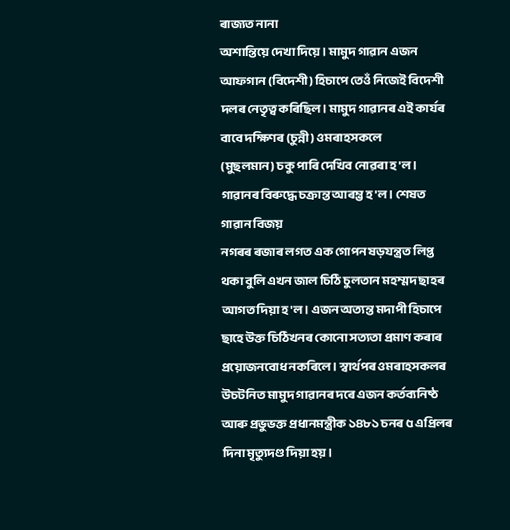ৰাজ্যত নানা
অশান্তিয়ে দেখা দিয়ে। মামুদ গাৱান এজন আফগান (বিদেশী) হিচাপে তেওঁ নিজেই বিদেশী
দলৰ নেতৃত্ব কৰিছিল। মামুদ গাৱানৰ এই কাৰ্যৰ বাবে দক্ষিণৰ (চুন্নী) ওমৰাহসকলে
(মুছলমান) চকু পাৰি দেখিব নোৱৰা হ'ল। গাৱানৰ বিৰুদ্ধে চক্রান্ত আৰম্ভ হ'ল। শেষত গাৱান বিজয়
নগৰৰ ৰজাৰ লগত এক গোপন ষড়যন্ত্রত লিপ্ত থকা বুলি এখন জাল চিঠি চুলতান মহম্মদ ছাহৰ
আগত দিয়া হ'ল। এজন অত্যন্ত মদাপী হিচাপে ছাহে উক্ত চিঠিখনৰ কোনো সত্যতা প্রমাণ কৰাৰ
প্ৰয়োজনবোধ নকৰিলে। স্বাৰ্থপৰ ওমৰাহসকলৰ উচটনিত মামুদ গাৱানৰ দৰে এজন কর্তব্যনিষ্ঠ
আৰু প্রভুভক্ত প্ৰধানমন্ত্ৰীক ১৪৮১ চনৰ ৫ এপ্ৰিলৰ দিনা মৃত্যুদণ্ড দিয়া হয়।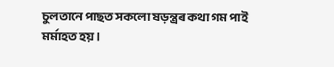চুলতানে পাছত সকলো ষড়ন্ত্ৰৰ কথা গম পাই মর্মাহত হয়।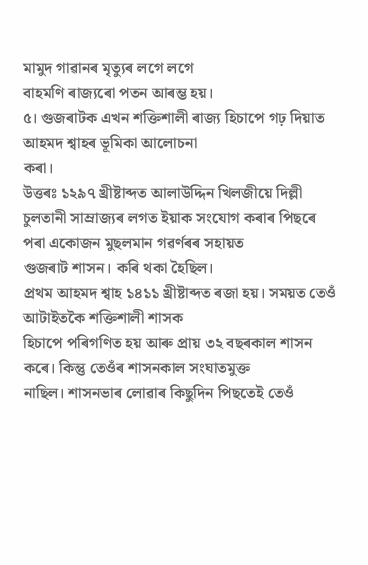মামুদ গাৱানৰ মৃত্যুৰ লগে লগে
বাহমণি ৰাজ্যৰো পতন আৰম্ভ হয়।
৫। গুজৰাটক এখন শক্তিশালী ৰাজ্য হিচাপে গঢ় দিয়াত আহমদ শ্বাহৰ ভূমিকা আলোচনা
কৰা।
উত্তৰঃ ১২৯৭ খ্রীষ্টাব্দত আলাউদ্দিন খিলজীয়ে দিল্লী
চুলতানী সাম্ৰাজ্যৰ লগত ইয়াক সংযোগ কৰাৰ পিছৰে পৰা একোজন মুছলমান গৱৰ্ণৰৰ সহায়ত
গুজৰাট শাসন। কৰি থকা হৈছিল।
প্রথম আহমদ শ্বাহ ১৪১১ খ্ৰীষ্টাব্দত ৰজা হয়। সময়ত তেওঁ আটাইতকৈ শক্তিশালী শাসক
হিচাপে পৰিগণিত হয় আৰু প্ৰায় ৩২ বছৰকাল শাসন কৰে। কিন্তু তেওঁৰ শাসনকাল সংঘাতমুক্ত
নাছিল। শাসনভাৰ লোৱাৰ কিছুদিন পিছতেই তেওঁ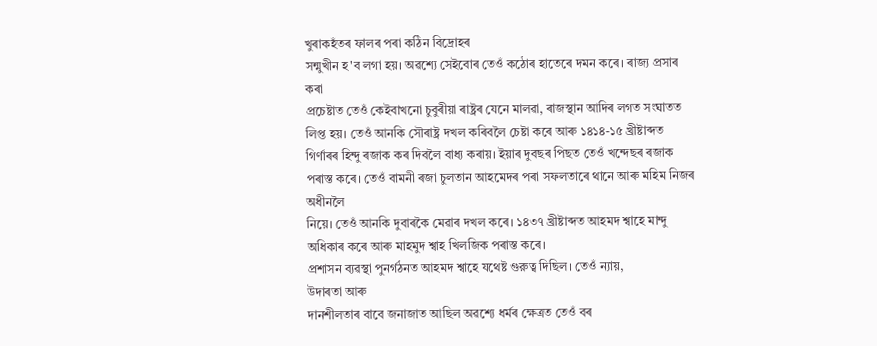খুৰাকহঁতৰ ফালৰ পৰা কঠিন বিদ্ৰোহৰ
সন্মুখীন হ'ব লগা হয়। অৱশ্যে সেইবোৰ তেওঁ কঠোৰ হাতেৰে দমন কৰে। ৰাজ্য প্ৰসাৰ কৰা
প্ৰচেষ্টাত তেওঁ কেইবাখনো চুবুৰীয়া ৰাষ্ট্ৰৰ যেনে মালৱা, ৰাজস্থান আদিৰ লগত সংঘাতত
লিপ্ত হয়। তেওঁ আনকি সৌৰাষ্ট্ৰ দখল কৰিবলৈ চেষ্টা কৰে আৰু ১৪১৪-১৫ খ্রীষ্টাব্দত
গিৰ্ণাৰৰ হিন্দু ৰজাক কৰ দিবলৈ বাধ্য কৰায়। ইয়াৰ দুবছৰ পিছত তেওঁ খন্দেছৰ ৰজাক
পৰাস্ত কৰে। তেওঁ বামনী ৰজা চুলতান আহমেদৰ পৰা সফলতাৰে থানে আৰু মহিম নিজৰ অধীনলৈ
নিয়ে। তেওঁ আনকি দুবাৰকৈ মেৱাৰ দখল কৰে। ১৪৩৭ খ্রীষ্টাব্দত আহমদ শ্বাহে মান্দু
অধিকাৰ কৰে আৰু মাহমুদ শ্বাহ খিলজিক পৰাস্ত কৰে।
প্রশাসন ব্যৱস্থা পুনর্গঠনত আহমদ শ্বাহে যথেষ্ট গুরুত্ব দিছিল। তেওঁ ন্যায়,
উদাৰতা আৰু
দানশীলতাৰ বাবে জনাজাত আছিল অৱশ্যে ধৰ্মৰ ক্ষেত্ৰত তেওঁ বৰ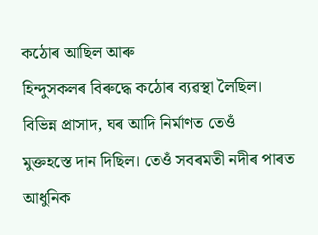কঠোৰ আছিল আৰু
হিন্দুসকলৰ বিৰুদ্ধে কঠোৰ ব্যৱস্থা লৈছিল। বিভিন্ন প্রাসাদ, ঘৰ আদি নির্মাণত তেওঁ
মুক্তহস্তে দান দিছিল। তেওঁ সবৰমতী নদীৰ পাৰত আধুনিক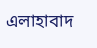এলাহাবাদ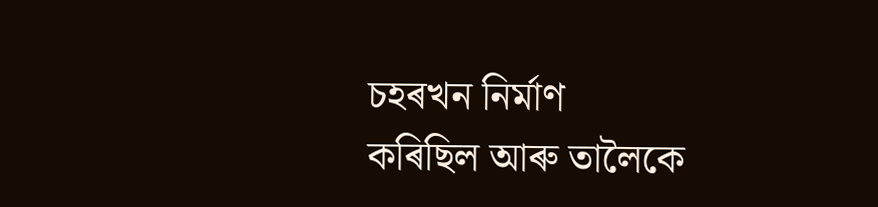চহৰখন নিৰ্মাণ
কৰিছিল আৰু তালৈকে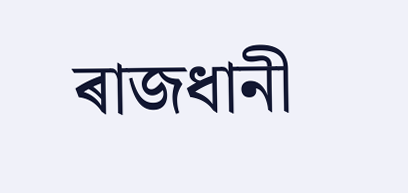ৰাজধানী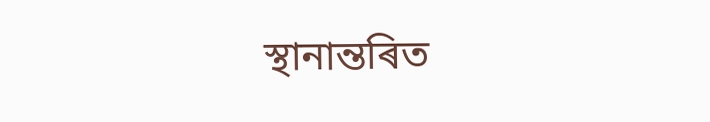স্থানান্তৰিত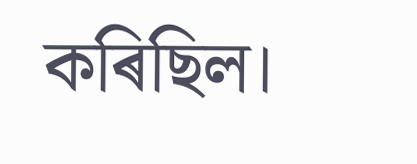কৰিছিল।